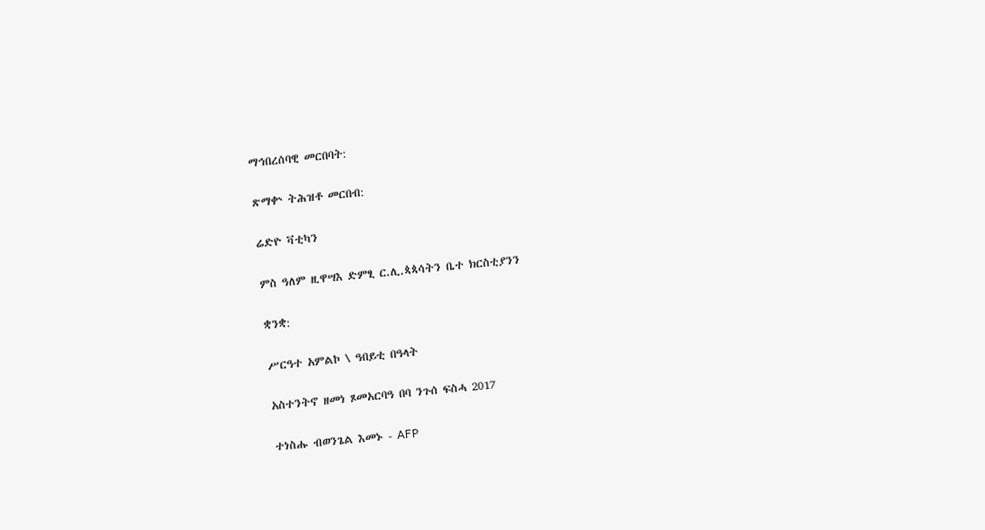ማኅበረሰባዊ መርበባት:

ጽማቍ ትሕዝቶ መርበብ:

ሬድዮ ቫቲካን

ምስ ዓለም ዚዋሣእ ድምፂ ር.ሊ.ጳጳሳትን ቤተ ክርስቲያንን

ቋንቋ:

ሥርዓተ አምልኮ \ ዓበይቲ በዓላት

አስተንትኖ ዘመነ ጾመአርባዓ በባ ንጉሰ ፍስሓ 2017

ተነስሑ ብወንጌል እመኑ - AFP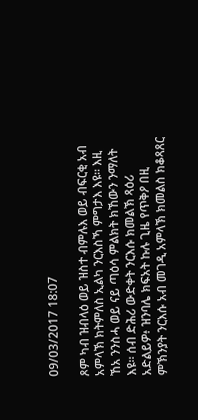09/03/2017 18:07

ጾም ካብ ዝብላዕ ወይ ዝስተ ብምሉእ ወይ ብፍርቂ አብ አምላኽ ክትምለስ ኢልካ ንርእስኻ ምግታእ እዩ። እዚ ኸአ ንንስሓ ወይ ናይ ጣዕሳ ምልክት ክኸውን ንማለት እዩ። ሰብ ድሕሪ ውድቀት ንርእሱ ክመልኽ ጻዕሪ አድልይዎ፥ ዝንባሌ ክፍአት ኩሉ ጊዜ የጥቅዖ በዚ ምኽንያት ንርእሱ አብ መገዲ አምላኽ ክመልስ ክቆጻጸር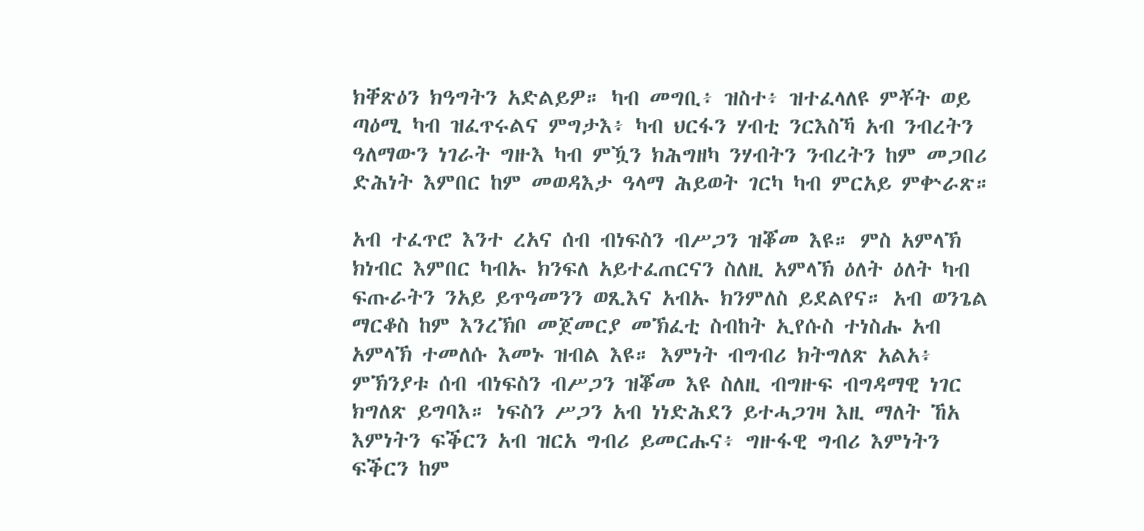ክቐጽዕን ክዓግትን አድልይዎ። ካብ መግቢ፥ ዝስተ፥ ዝተፈላለዩ ምቾት ወይ ጣዕሚ ካብ ዝፈጥሩልና ምግታእ፥ ካብ ህርፋን ሃብቲ ንርእስኻ አብ ንብረትን ዓለማውን ነገራት ግዙእ ካብ ምዃን ክሕግዘካ ንሃብትን ንብረትን ከም መጋበሪ ድሕነት እምበር ከም መወዳእታ ዓላማ ሕይወት ገርካ ካብ ምርአይ ምቍራጽ።

አብ ተፈጥሮ እንተ ረአና ሰብ ብነፍስን ብሥጋን ዝቖመ እዩ። ምስ አምላኽ ክነብር እምበር ካብኡ ክንፍለ አይተፈጠርናን ስለዚ አምላኽ ዕለት ዕለት ካብ ፍጡራትን ንአይ ይጥዓመንን ወጺእና አብኡ ክንምለስ ይደልየና። አብ ወንጌል ማርቆስ ከም እንረኽቦ መጀመርያ መኽፈቲ ስብከት ኢየሱስ ተነስሑ አብ አምላኽ ተመለሱ እመኑ ዝብል እዩ። እምነት ብግብሪ ክትግለጽ አልአ፥ ምኽንያቱ ሰብ ብነፍስን ብሥጋን ዝቖመ እዩ ስለዚ ብግዙፍ ብግዳማዊ ነገር ክግለጽ ይግባእ። ነፍስን ሥጋን አብ ነነድሕደን ይተሓጋገዛ እዚ ማለት ኸአ እምነትን ፍቕርን አብ ዝርአ ግብሪ ይመርሑና፥ ግዙፋዊ ግብሪ እምነትን ፍቕርን ከም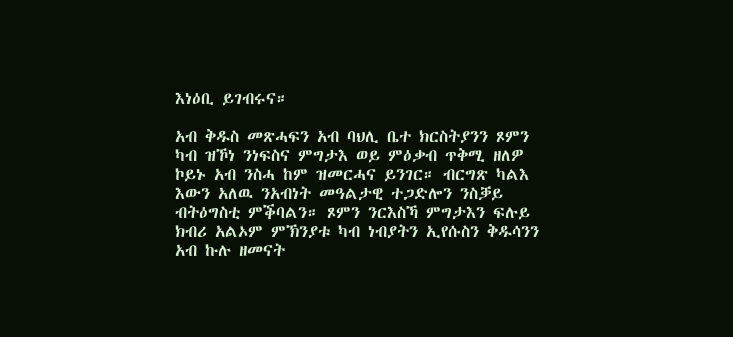እነዕቢ ይገብሩና።

አብ ቅዱስ መጽሓፍን አብ ባህሊ ቤተ ክርስትያንን ጾምን ካብ ዝኾነ ንነፍስና ምግታእ ወይ ምዕቃብ ጥቅሚ ዘለዎ ኮይኑ አብ ንስሓ ከም ዝመርሓና ይንገር። ብርግጽ ካልእ እውን አለዉ ንአብነት መዓልታዊ ተጋድሎን ንስቓይ ብትዕግስቲ ምቕባልን። ጾምን ንርእስኻ ምግታእን ፍሉይ ክብሪ አልኦም ምኽንያቱ ካብ ነብያትን ኢየሱስን ቅዱሳንን አብ ኩሉ ዘመናት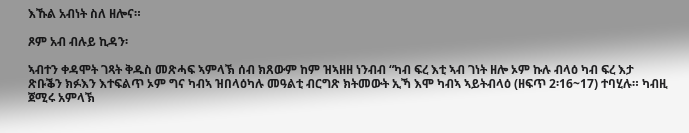እኹል አብነት ስለ ዘሎና።

ጾም አብ ብሉይ ኪዳን፡

ኣብተን ቀዳሞት ገጻት ቅዱስ መጽሓፍ ኣምላኽ ሰብ ክጸውም ከም ዝኣዘዘ ነንብብ “ካብ ፍረ እቲ ኣብ ገነት ዘሎ ኦም ኩሉ ብላዕ ካብ ፍረ እታ ጽቡቕን ክፉእን እተፍልጥ ኦም ግና ካብኣ ዝበላዕካሉ መዓልቲ ብርግጽ ክትመውት ኢኻ እሞ ካብኣ ኣይትብላዕ (ዘፍጥ 2፡16~17) ተባሂሉ። ካብዚ ጀሚሩ አምላኽ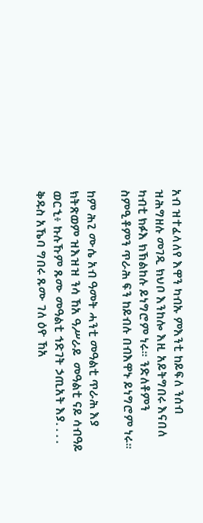አብ ዝተፈላለየ እዋን ካብኡ ምእንቲ ከይፍለ ንሰብ ዝሕግዘሉ መገዲ ክህቦ እንከሎ እዚ አይትግበሩ እናበለ ካብቲ ክፉእ ክኽልከሉ ይነግሮም ነሩ። ንድለቶምን ስምዒቶምን ጥራሕ ፍን ከይብሉ በብእዋኑ ይነግሮም ነሩ።

ከም ሕጊ ሙሴ አብ ዓመት ሓንቲ መዓልቲ ጥራሕ እያ ክትጽወም ዝእዝዝ ንሳ ኸአ ዓሥራይ  መዓልቲ ናይ ሳብዓይ ወርኂ፥ ኩሉኹም ጹሙ መዓልቲ ኅድገት ኃጢአት እያ. . . . ቅዱስ አኼባ ግበሩ ጹሙ ገለ ዕዮ ኸአ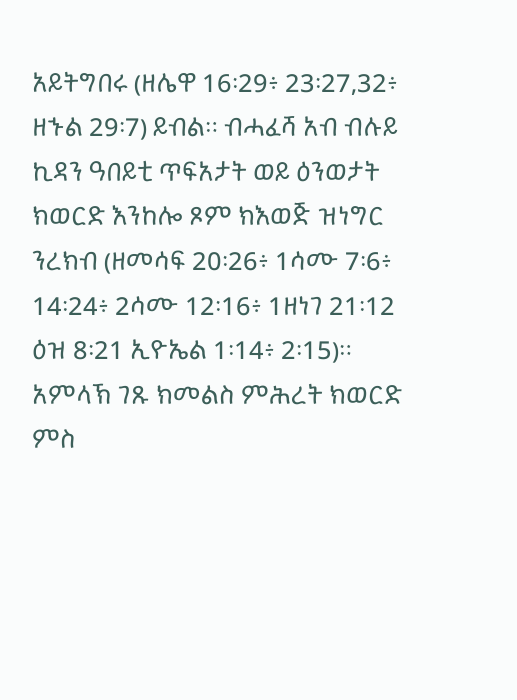አይትግበሩ (ዘሌዋ 16፡29፥ 23፡27,32፥ ዘኁል 29፡7) ይብል። ብሓፈሻ አብ ብሉይ ኪዳን ዓበይቲ ጥፍአታት ወይ ዕንወታት ክወርድ እንከሎ ጾም ክእወጅ ዝነግር ንረክብ (ዘመሳፍ 20፡26፥ 1ሳሙ 7፡6፥ 14፡24፥ 2ሳሙ 12፡16፥ 1ዘነገ 21፡12 ዕዝ 8፡21 ኢዮኤል 1፡14፥ 2፡15)። አምላኽ ገጹ ክመልስ ምሕረት ክወርድ ምስ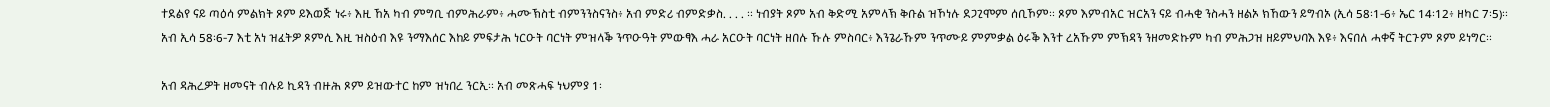ተደልየ ናይ ጣዕሳ ምልክት ጾም ይእወጅ ነሩ፥ እዚ ኸአ ካብ ምግቢ ብምሕራም፥ ሓሙኽስቲ ብምንንስናንስ፥ አብ ምድሪ ብምድቃስ. . . . ። ነብያት ጾም አብ ቅድሚ አምላኽ ቅቡል ዝኾነሉ ደጋጊሞም ሰቢኾም። ጾም እምብአር ዝርአን ናይ ብሓቂ ንስሓን ዘልኦ ክኸውን ይግብኦ (ኢሳ 58፡1-6፥ ኤር 14፡12፥ ዘካር 7፡5)። አብ ኢሳ 58፡6-7 እቲ አነ ዝፈትዎ ጾምሲ እዚ ዝስዕብ እዩ ንማእሰር እከይ ምፍታሕ ነርዑት ባርነት ምዝላቕ ንጥዑዓት ምውፃእ ሓራ አርዑት ባርነት ዘበሉ ኹሉ ምስባር፥ እንጌራኹም ንጥሙይ ምምቃል ዕሩቕ እንተ ረአኹም ምኽዳን ንዘመድኩም ካብ ምሕጋዝ ዘይምህባእ እዩ፥ እናበለ ሓቀኛ ትርጉም ጾም ይነግር።

አብ ዳሕረዎት ዘመናት ብሉይ ኪዳን ብዙሕ ጾም ይዝውተር ከም ዝነበረ ንርኢ። አብ መጽሓፍ ነህምያ 1፡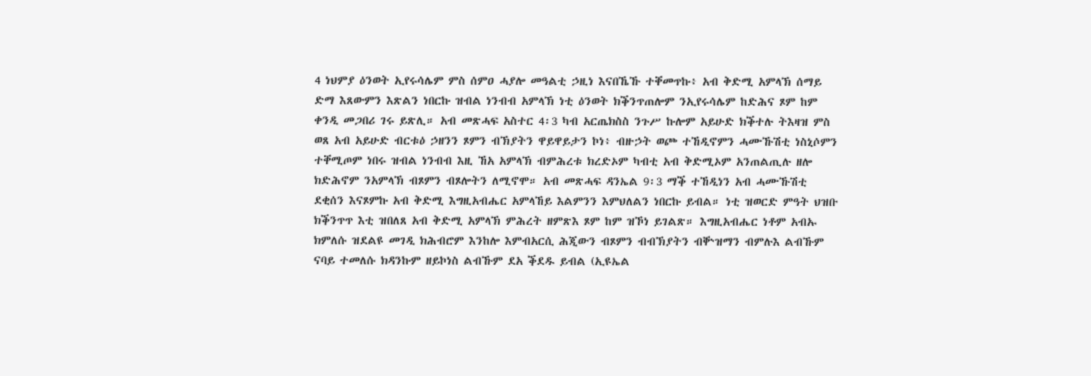4 ነህምያ ዕንወት ኢየሩሳሌም ምስ ሰምዐ ሓያሎ መዓልቲ ኃዚነ እናበኼኹ ተቐመጥኩ፥ አብ ቅድሚ አምላኽ ሰማይ ድማ እጸውምን እጽልን ነበርኩ ዝብል ነንብብ አምላኽ ነቲ ዕንወት ክቕንጥጠሎም ንኢየሩሳሌም ከድሕና ጾም ከም ቀንዲ መጋበሪ ገሩ ይጽሊ። አብ መጽሓፍ አስተር 4፡3 ካብ አርጤክስስ ንጉሥ ኩሎም አይሁድ ክቕተሉ ትእዛዝ ምስ ወጸ አብ አይሁድ ብርቱዕ ኃዘንን ጾምን ብኽያትን ዋይዋይታን ኮነ፥ ብዙኃት ወጮ ተኸዲኖምን ሓሙኹሽቲ ነስኒሶምን ተቐሚጦም ነበሩ ዝብል ነንብብ እዚ ኸአ አምላኽ ብምሕረቱ ክረድኦም ካብቲ አብ ቅድሚኦም አንጠልጢሉ ዘሎ ክድሕኖም ንአምላኽ ብጾምን ብጾሎትን ለሚኖሞ። አብ መጽሓፍ ዳንኤል 9፡3 ማቕ ተኸዲነን አብ ሓሙኹሽቲ ደቂሰን እናጾምኩ አብ ቅድሚ እግዚአብሔር አምላኸይ እልምንን እምህለልን ነበርኩ ይብል። ነቲ ዝወርድ ምዓት ህዝቡ ክቕንጥጥ እቲ ዝበለጸ አብ ቅድሚ አምላኽ ምሕረት ዘምጽእ ጾም ከም ዝኾነ ይገልጽ። እግዚአብሔር ነቶም አብኡ ክምለሱ ዝደልዩ መገዲ ክሕብሮም እንከሎ እምብአርሲ ሕጂውን ብጾምን ብብኽያትን ብቝዝማን ብምሉእ ልብኹም ናባይ ተመለሱ ክዳንኩም ዘይኮነስ ልብኹም ደአ ቕደዱ ይብል (ኢዩኤል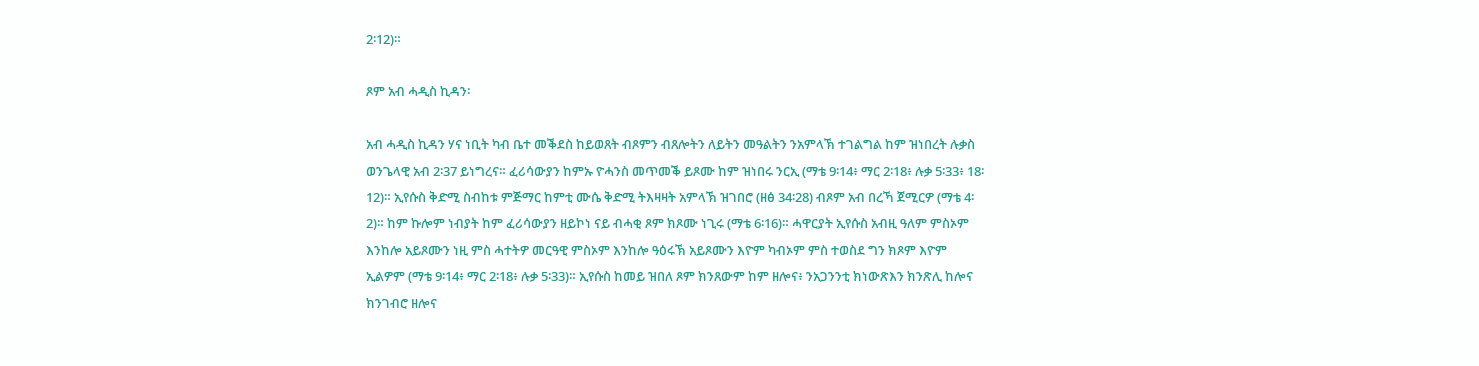2፡12)።

ጾም አብ ሓዲስ ኪዳን፡

አብ ሓዲስ ኪዳን ሃና ነቢት ካብ ቤተ መቕደስ ከይወጸት ብጾምን ብጸሎትን ለይትን መዓልትን ንአምላኽ ተገልግል ከም ዝነበረት ሉቃስ ወንጌላዊ አብ 2፡37 ይነግረና። ፈሪሳውያን ከምኡ ዮሓንስ መጥመቕ ይጾሙ ከም ዝነበሩ ንርኢ (ማቴ 9፡14፥ ማር 2፡18፥ ሉቃ 5፡33፥ 18፡12)። ኢየሱስ ቅድሚ ስብከቱ ምጅማር ከምቲ ሙሴ ቅድሚ ትእዛዛት አምላኽ ዝገበሮ (ዘፅ 34፡28) ብጾም አብ በረኻ ጀሚርዎ (ማቴ 4፡2)። ከም ኩሎም ነብያት ከም ፈሪሳውያን ዘይኮነ ናይ ብሓቂ ጾም ክጾሙ ነጊሩ (ማቴ 6፡16)። ሓዋርያት ኢየሱስ አብዚ ዓለም ምስኦም እንከሎ አይጾሙን ነዚ ምስ ሓተትዎ መርዓዊ ምስኦም እንከሎ ዓዕሩኽ አይጾሙን እዮም ካብኦም ምስ ተወስደ ግን ክጾም እዮም ኢልዎም (ማቴ 9፡14፥ ማር 2፡18፥ ሉቃ 5፡33)። ኢየሱስ ከመይ ዝበለ ጾም ክንጸውም ከም ዘሎና፥ ንአጋንንቲ ክነውጽእን ክንጽሊ ከሎና ክንገብሮ ዘሎና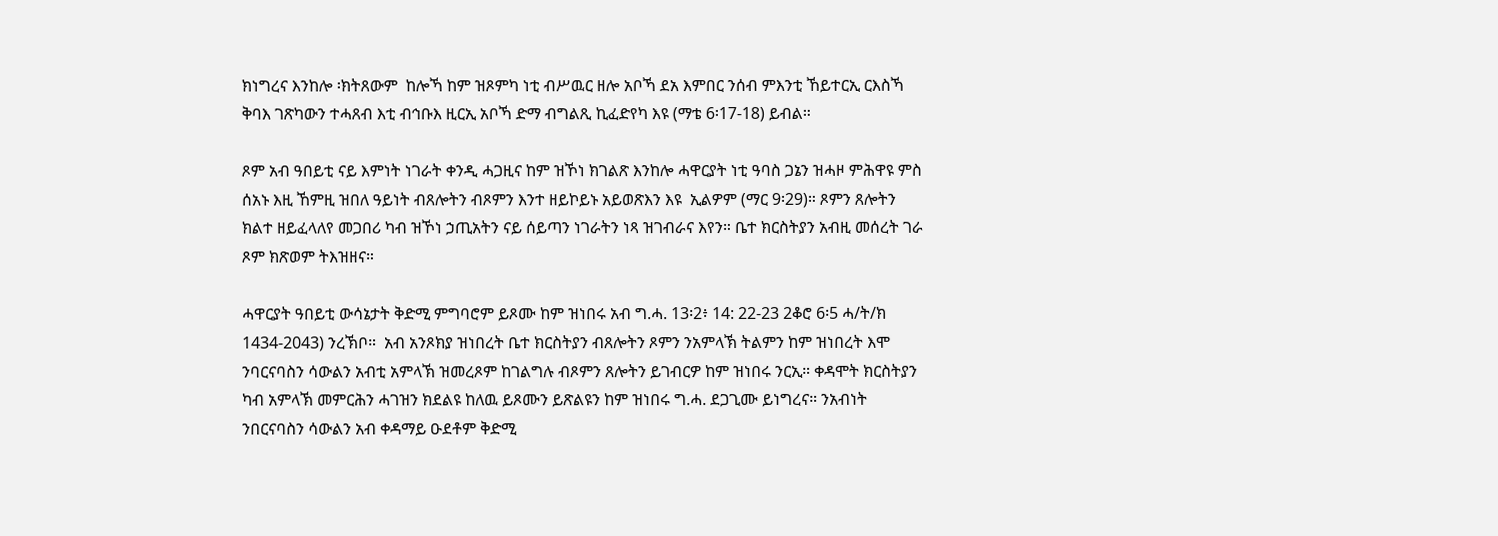ክነግረና እንከሎ ፡ክትጸውም  ከሎኻ ከም ዝጾምካ ነቲ ብሥዉር ዘሎ አቦኻ ደአ እምበር ንሰብ ምእንቲ ኸይተርኢ ርእስኻ ቅባእ ገጽካውን ተሓጸብ እቲ ብኅቡእ ዚርኢ አቦኻ ድማ ብግልጺ ኪፈድየካ እዩ (ማቴ 6፡17-18) ይብል።

ጾም አብ ዓበይቲ ናይ እምነት ነገራት ቀንዲ ሓጋዚና ከም ዝኾነ ክገልጽ እንከሎ ሓዋርያት ነቲ ዓባስ ጋኔን ዝሓዞ ምሕዋዩ ምስ ሰአኑ እዚ ኸምዚ ዝበለ ዓይነት ብጸሎትን ብጾምን እንተ ዘይኮይኑ አይወጽእን እዩ  ኢልዎም (ማር 9፡29)። ጾምን ጸሎትን ክልተ ዘይፈላለየ መጋበሪ ካብ ዝኾነ ኃጢአትን ናይ ሰይጣን ነገራትን ነጻ ዝገብራና እየን። ቤተ ክርስትያን አብዚ መሰረት ገራ ጾም ክጽወም ትእዝዘና።

ሓዋርያት ዓበይቲ ውሳኔታት ቅድሚ ምግባሮም ይጾሙ ከም ዝነበሩ አብ ግ.ሓ. 13፡2፥ 14: 22-23 2ቆሮ 6፡5 ሓ/ት/ክ 1434-2043) ንረኽቦ።  አብ አንጾክያ ዝነበረት ቤተ ክርስትያን ብጸሎትን ጾምን ንአምላኽ ትልምን ከም ዝነበረት እሞ ንባርናባስን ሳውልን አብቲ አምላኽ ዝመረጾም ከገልግሉ ብጾምን ጸሎትን ይገብርዎ ከም ዝነበሩ ንርኢ። ቀዳሞት ክርስትያን ካብ አምላኽ መምርሕን ሓገዝን ክደልዩ ከለዉ ይጾሙን ይጽልዩን ከም ዝነበሩ ግ.ሓ. ደጋጊሙ ይነግረና። ንአብነት ንበርናባስን ሳውልን አብ ቀዳማይ ዑደቶም ቅድሚ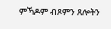ምኻዶም ብጾምን ጸሎትን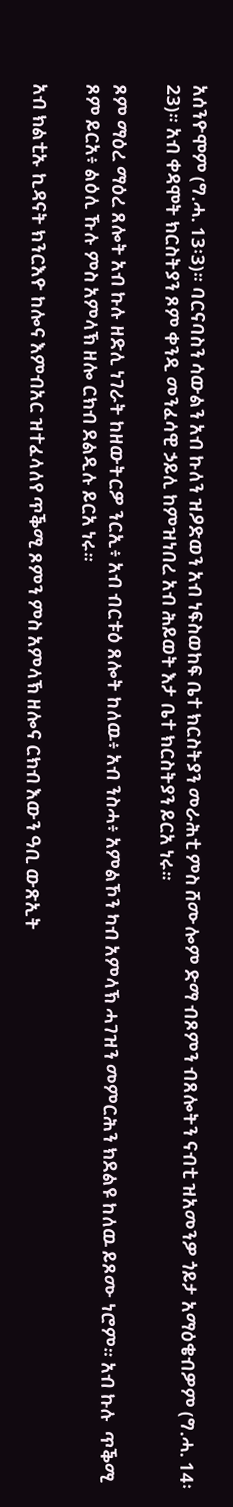አሰንዮሞም (ግ.ሓ. 13፡3)። ባርናባስን ሳውልን አብ ኩለን ዝዖድወን አብ ነፍስወከፍ ቤተ ክርስትያን መራሕቲ ምስ ሸሙሎም ድማ ብጾምን ብጸሎትን ናብቲ ዝአመንዎ ጎይታ አማዕቄብዎም (ግ.ሓ. 14፡23)። አብ ቀዳሞት ክርስትያን ጾም ቀንዲ መንፈሳዊ ኃይሊ ከምዝነበረ አብ ሕይወት እታ ቤተ ክርስትያን ይርአ ነሩ።

ጾም ማዕረ ማዕረ ጸሎት አብ ኩሉ ዘድሊ ነገራት ከዘውትርዎ ንርኢ፥ አብ ብርቱዕ ጸሎት ከለዉ፥ አብ ንስሓ፥ አምልኾን ካብ አምላኽ ሓገዝን መምርሕን ክደልዩ ከለዉ ይጾሙ ነሮም። አብ ኩሉ  ጥቕሚ ጾም ይርአ፥ ልዕሊ ኹሉ ምስ አምላኽ ዘሎ ርክብ ደልዲሉ ይርአ ነሩ።

አብ ክልቲኡ ኪዳናት ክንርእዮ ከሎና እምብአር ዝተፈላለየ ጥቕሚ ጾምን ምስ አምላኽ ዘሎና ርክብ እውን ዓቢ ውጽኢት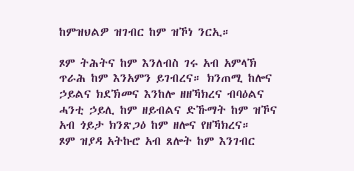ከምዝህልዎ ዝገብር ከም ዝኾነ ንርኢ።

ጾም ትሕትና ከም እንለብስ ገሩ አብ አምላኽ ጥራሕ ከም እንአምን ይገብረና። ክንጠሚ ከሎና ኃይልና ክደኽመና እንከሎ ዘዘኻክረና ብባዕልና ሓንቲ ኃይሊ ከም ዘይብልና ድኹማት ከም ዝኾና አብ ጎይታ ክንጽጋዕ ከም ዘሎና የዘኻክረና።
ጾም ዝያዳ አትኩሮ አብ ጸሎት ከም እንገብር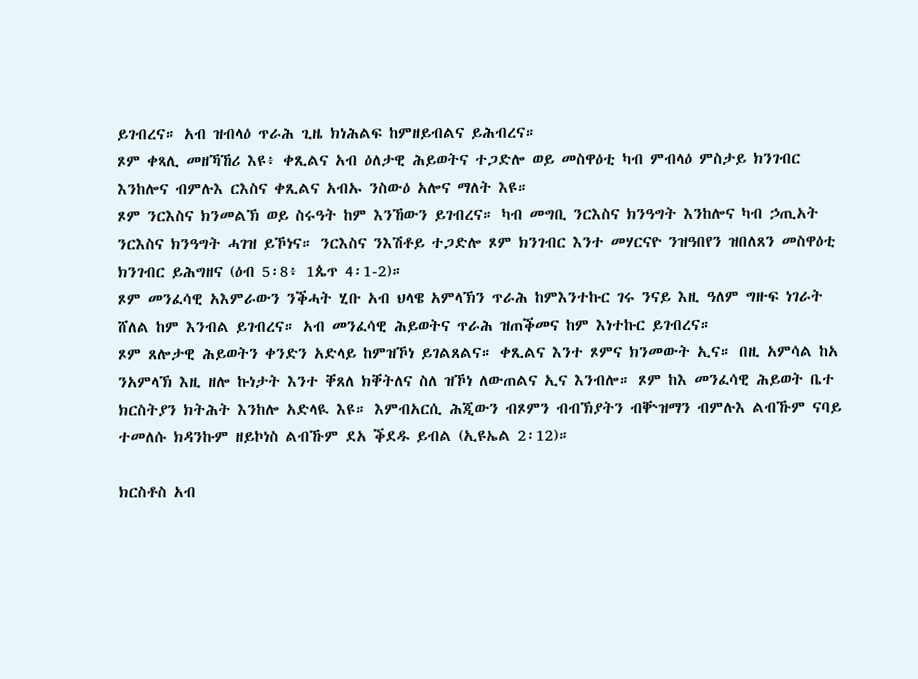ይገብረና። አብ ዝብላዕ ጥራሕ ጊዜ ክነሕልፍ ከምዘይብልና ይሕብረና።
ጾም ቀጻሊ መዘኻኸሪ እዩ፥ ቀጺልና አብ ዕለታዊ ሕይወትና ተጋድሎ ወይ መስዋዕቲ ካብ ምብላዕ ምስታይ ክንገብር እንከሎና ብምሉእ ርእስና ቀጺልና አብኡ ንስውዕ አሎና ማለት እዩ።
ጾም ንርእስና ክንመልኽ ወይ ስሩዓት ከም እንኸውን ይገብረና። ካብ መግቢ ንርእስና ክንዓግት እንከሎና ካብ ኃጢአት ንርእስና ክንዓግት ሓገዝ ይኾነና። ንርእስና ንእሽቶይ ተጋድሎ ጾም ክንገብር እንተ መሃርናዮ ንዝዓበየን ዝበለጸን መስዋዕቲ ክንገብር ይሕግዘና (ዕብ 5፡8፥ 1ጴጥ 4፡1-2)።
ጾም መንፈሳዊ አእምራውን ንቕሓት ሂቡ አብ ህላዌ አምላኽን ጥራሕ ከምእንተኩር ገሩ ንናይ እዚ ዓለም ግዙፍ ነገራት ሸለል ከም እንብል ይገብረና። አብ መንፈሳዊ ሕይወትና ጥራሕ ዝጠቕመና ከም እነተኩር ይገብረና።
ጾም ጸሎታዊ ሕይወትን ቀንድን አድላይ ከምዝኾነ ይገልጸልና። ቀጺልና እንተ ጾምና ክንመውት ኢና። በዚ አምሳል ከአ ንአምላኽ እዚ ዘሎ ኩነታት እንተ ቐጸለ ክቐትለና ስለ ዝኾነ ለውጠልና ኢና እንብሎ። ጾም ከእ መንፈሳዊ ሕይወት ቤተ ክርስትያን ክትሕት እንከሎ አድላዪ እዩ። እምብአርሲ ሕጂውን ብጾምን ብብኽያትን ብቝዝማን ብምሉእ ልብኹም ናባይ ተመለሱ ክዳንኩም ዘይኮነስ ልብኹም ደአ ቕደዱ ይብል (ኢዩኤል 2፡12)።

ክርስቶስ አብ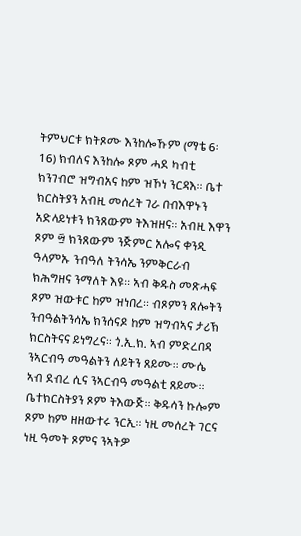ትምህርቱ ክትጾሙ እንከሎኹም (ማቴ 6፡16) ክብለና እንከሎ ጾም ሓደ ካብቲ ክንገብሮ ዝግብአና ከም ዝኾነ ንርዳእ። ቤተ ክርስትያን አብዚ መሰረት ገራ በብእዋኑን አድላይነቱን ክንጸውም ትእዝዘና። አብዚ እዋን ጾም ፵ ክንጸውም ንጅምር አሎና ቀንዲ ዓላምኡ ንብዓለ ትንሳኤ ንምቅርራብ ክሕግዘና ንማለት እዩ። ኣብ ቅዱስ መጽሓፍ ጾም ዝውቱር ከም ዝነበረ። ብጾምን ጸሎትን ንብዓልትንሳኤ ክንሰናዶ ከም ዝግብኣና ታሪኽ ክርስትናና ይነግረና። ጎ.ኢ.ክ. ኣብ ምድረበዳ ንኣርብዓ መዓልትን ለይትን ጸይሙ። ሙሴ ኣብ ደብረ ሲና ንኣርብዓ መዓልቲ ጸይሙ። ቤተክርስትያን ጾም ትእውጅ። ቅዱሳን ኩሎም ጾም ከም ዘዘውተሩ ንርኢ። ነዚ መሰረት ገርና ነዚ ዓመት ጾምና ንኣትዎ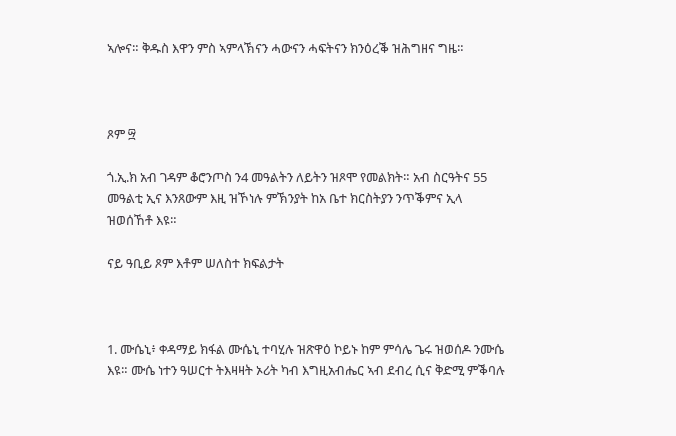ኣሎና። ቅዱስ እዋን ምስ ኣምላኽናን ሓውናን ሓፍትናን ክንዕረቕ ዝሕግዘና ግዜ።



ጾም ፵

ጎ.ኢ.ክ አብ ገዳም ቆሮንጦስ ን4 መዓልትን ለይትን ዝጾሞ የመልክት። አብ ስርዓትና 55 መዓልቲ ኢና እንጸውም እዚ ዝኾነሉ ምኽንያት ከአ ቤተ ክርስትያን ንጥቕምና ኢላ ዝወሰኸቶ እዩ።

ናይ ዓቢይ ጾም እቶም ሠለስተ ክፍልታት



1. ሙሴኒ፥ ቀዳማይ ክፋል ሙሴኒ ተባሂሉ ዝጽዋዕ ኮይኑ ከም ምሳሌ ጌሩ ዝወሰዶ ንሙሴ እዩ። ሙሴ ነተን ዓሠርተ ትእዛዛት ኦሪት ካብ እግዚአብሔር ኣብ ደብረ ሲና ቅድሚ ምቕባሉ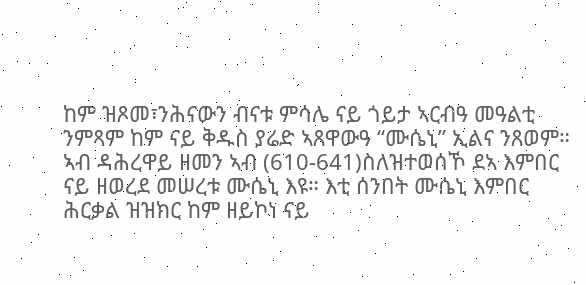ከም ዝጾመ፣ንሕናውን ብናቱ ምሳሌ ናይ ጎይታ ኣርብዓ መዓልቲ ንምጻም ከም ናይ ቅዱስ ያሬድ ኣጸዋውዓ “ሙሴኒ” ኢልና ንጸወም። ኣብ ዳሕረዋይ ዘመን ኣብ (610-641)ስለዝተወሰኾ ደኣ እምበር ናይ ዘወረደ መሠረቱ ሙሴኒ እዩ። እቲ ሰንበት ሙሴኒ እምበር ሕርቃል ዝዝክር ከም ዘይኮነ ናይ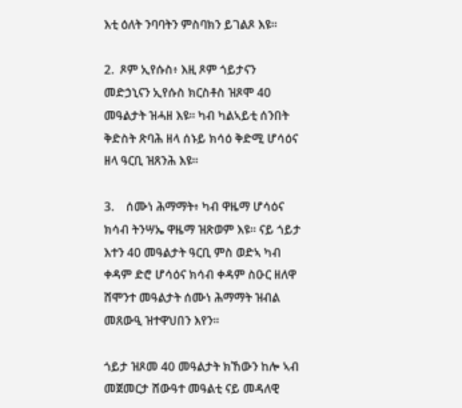እቲ ዕለት ንባባትን ምስባክን ይገልጾ እዩ።

2.  ጾም ኢየሱስ፥ እዚ ጾም ጎይታናን መድኃኒናን ኢየሱስ ክርስቶስ ዝጾሞ 40 መዓልታት ዝሓዘ እዩ። ካብ ካልኣይቲ ሰንበት ቅድስት ጽባሕ ዘላ ሰኑይ ክሳዕ ቅድሚ ሆሳዕና ዘላ ዓርቢ ዝጸንሕ እዩ።

3.    ሰሙነ ሕማማት፥ ካብ ዋዜማ ሆሳዕና ክሳብ ትንሣኤ ዋዜማ ዝጽወም እዩ። ናይ ጎይታ እተን 40 መዓልታት ዓርቢ ምስ ወድኣ ካብ ቀዳም ድሮ ሆሳዕና ክሳብ ቀዳም ስዑር ዘለዋ ሸሞንተ መዓልታት ሰሙነ ሕማማት ዝብል መጸውዒ ዝተዋህበን እየን።

ጎይታ ዝጾመ 40 መዓልታት ክኸውን ከሎ ኣብ መጀመርታ ሸውዓተ መዓልቲ ናይ መዳለዊ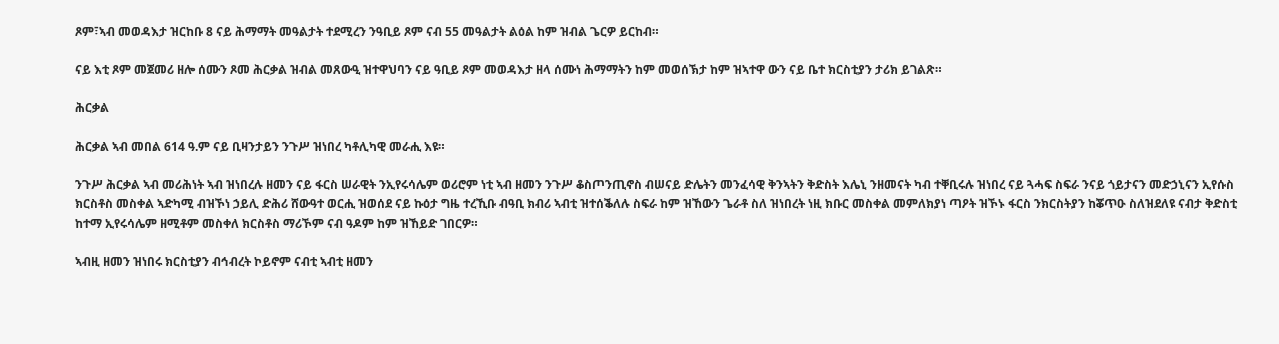ጾም፣ኣብ መወዳእታ ዝርከቡ 8 ናይ ሕማማት መዓልታት ተደሚረን ንዓቢይ ጾም ናብ 55 መዓልታት ልዕል ከም ዝብል ጌርዎ ይርከብ።

ናይ እቲ ጾም መጀመሪ ዘሎ ሰሙን ጾመ ሕርቃል ዝብል መጸውዒ ዝተዋህባን ናይ ዓቢይ ጾም መወዳእታ ዘላ ሰሙነ ሕማማትን ከም መወሰኽታ ከም ዝኣተዋ ውን ናይ ቤተ ክርስቲያን ታሪክ ይገልጽ።

ሕርቃል

ሕርቃል ኣብ መበል 614 ዓ.ም ናይ ቢዛንታይን ንጉሥ ዝነበረ ካቶሊካዊ መራሒ እዩ።

ንጉሥ ሕርቃል ኣብ መሪሕነት ኣብ ዝነበረሉ ዘመን ናይ ፋርስ ሠራዊት ንኢየሩሳሌም ወሪሮም ነቲ ኣብ ዘመን ንጉሥ ቆስጦንጢኖስ ብሠናይ ድሌትን መንፈሳዊ ቅንኣትን ቅድስት እሌኒ ንዘመናት ካብ ተቐቢሩሉ ዝነበረ ናይ ጓሓፍ ስፍራ ንናይ ጎይታናን መድኃኒናን ኢየሱስ ክርስቶስ መስቀል ኣድካሚ ብዝኾነ ኃይሊ ድሕሪ ሸውዓተ ወርሒ ዝወሰደ ናይ ኩዕታ ግዜ ተረኺቡ ብዓቢ ክብሪ ኣብቲ ዝተሰቕለሉ ስፍራ ከም ዝኸውን ጌራቶ ስለ ዝነበረት ነዚ ክቡር መስቀል መምለክያነ ጣዖት ዝኾኑ ፋርስ ንክርስትያን ከቖጥዑ ስለዝደለዩ ናብታ ቅድስቲ ከተማ ኢየሩሳሌም ዘሚቶም መስቀለ ክርስቶስ ማሪኾም ናብ ዓዶም ከም ዝኸይድ ገበርዎ።

ኣብዚ ዘመን ዝነበሩ ክርስቲያን ብኅብረት ኮይኖም ናብቲ ኣብቲ ዘመን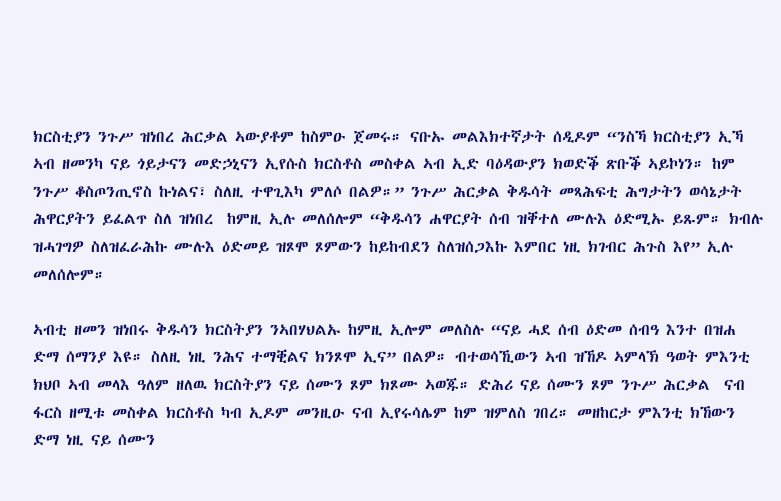ክርስቲያን ንጉሥ ዝነበረ ሕርቃል ኣውያቶም ከስምዑ ጀመሩ። ናቡኡ መልእክተኛታት ሰዲዶም “ንስኻ ክርስቲያን ኢኻ ኣብ ዘመንካ ናይ ጎይታናን መድኃኒናን ኢየሱስ ክርስቶስ መስቀል ኣብ ኢድ ባዕዳውያን ክወድቕ ጽቡቕ ኣይኮነን። ከም ንጉሥ ቆስጦንጢኖስ ኩነልና፣ ስለዚ ተዋጊእካ ምለሶ በልዎ።” ንጉሥ ሕርቃል ቅዱሳት መጻሕፍቲ ሕግታትን ወሳኔታት ሕዋርያትን ይፈልጥ ስለ ዝነበረ  ከምዚ ኢሉ መለሰሎም “ቅዱሳን ሐዋርያት ሰብ ዝቐተለ ሙሉእ ዕድሚኡ ይጹም። ክብሉ ዝሓገግዎ ስለዝፈራሕኩ ሙሉእ ዕድመይ ዝጾሞ ጾምውን ከይከብደን ስለዝሰጋእኩ እምበር ነዚ ክገብር ሕጉስ እየ” ኢሉ መለሰሎም።

ኣብቲ ዘመን ዝነበሩ ቅዱሳን ክርስትያን ንኣበሃህልኡ ከምዚ ኢሎም መለስሉ “ናይ ሓደ ሰብ ዕድመ ሰብዓ እንተ በዝሐ ድማ ሰማንያ እዩ። ስለዚ ነዚ ንሕና ተማቒልና ክንጾሞ ኢና” በልዎ። ብተወሳኺውን ኣብ ዝኸዶ ኣምላኽ ዓወት ምእንቲ ክህቦ ኣብ መላእ ዓለም ዘለዉ ክርስትያን ናይ ሰሙን ጾም ክጾሙ ኣወጁ። ድሕሪ ናይ ሰሙን ጾም ንጉሥ ሕርቃል  ናብ ፋርስ ዘሚቱ መስቀል ክርስቶስ ካብ ኢዶም መንዚዑ ናብ ኢየሩሳሌም ከም ዝምለስ ገበረ። መዘከርታ ምእንቲ ክኸውን ድማ ነዚ ናይ ሰሙን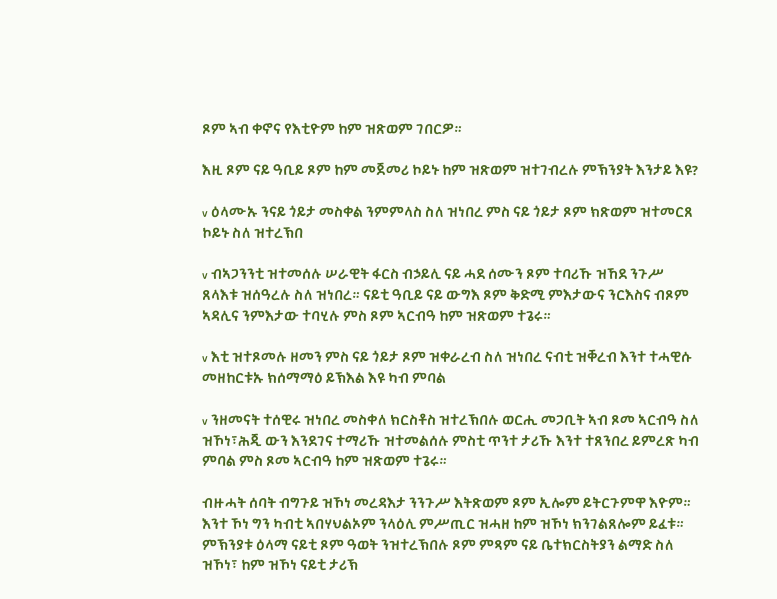ጾም ኣብ ቀኖና የእቲዮም ከም ዝጽወም ገበርዎ።

እዚ ጾም ናይ ዓቢይ ጾም ከም መጀመሪ ኮይኑ ከም ዝጽወም ዝተገብረሉ ምኽንያት እንታይ እዩ?

v ዕላሙኡ ንናይ ጎይታ መስቀል ንምምላስ ስለ ዝነበረ ምስ ናይ ጎይታ ጾም ክጽወም ዝተመርጸ ኮይኑ ስለ ዝተረኽበ

v ብኣጋንንቲ ዝተመሰሉ ሠራዊት ፋርስ ብኃይሊ ናይ ሓደ ሰሙን ጾም ተባሪኹ ዝኸደ ንጉሥ ጸላእቱ ዝሰዓረሉ ስለ ዝነበረ። ናይቲ ዓቢይ ናይ ውግእ ጾም ቅድሚ ምእታውና ንርእስና ብጾም ኣዳሊና ንምእታው ተባሂሉ ምስ ጾም ኣርብዓ ከም ዝጽወም ተጌሩ።

v እቲ ዝተጾመሉ ዘመን ምስ ናይ ጎይታ ጾም ዝቀራረብ ስለ ዝነበረ ናብቲ ዝቐረብ እንተ ተሓዊሱ መዘከርቱኡ ክሰማማዕ ይኽእል እዩ ካብ ምባል

v ንዘመናት ተሰዊሩ ዝነበረ መስቀለ ክርስቶስ ዝተረኽበሉ ወርሒ መጋቢት ኣብ ጾመ ኣርብዓ ስለ ዝኾነ፣ሕጂ ውን እንደገና ተማሪኹ ዝተመልሰሉ ምስቲ ጥንተ ታሪኹ እንተ ተጸንበረ ይምረጽ ካብ ምባል ምስ ጾመ ኣርብዓ ከም ዝጽወም ተጌሩ።

ብዙሓት ሰባት ብግጉይ ዝኾነ መረዳእታ ንንጉሥ እትጽወም ጾም ኢሎም ይትርጉምዋ እዮም። እንተ ኾነ ግን ካብቲ ኣበሃህልኦም ንላዕሊ ምሥጢር ዝሓዘ ከም ዝኾነ ክንገልጸሎም ይፈቱ። ምኽንያቱ ዕላማ ናይቲ ጾም ዓወት ንዝተረኽበሉ ጾም ምጻም ናይ ቤተክርስትያን ልማድ ስለ ዝኾነ፣ ከም ዝኾነ ናይቲ ታሪኽ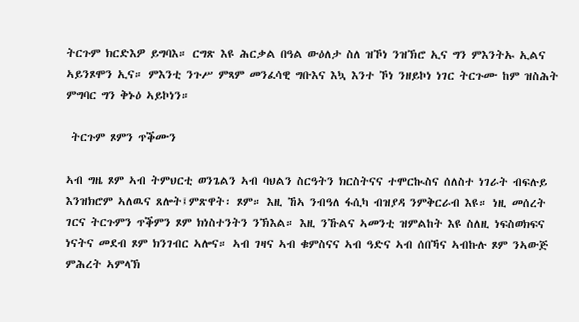ትርጉም ክርድእዎ ይግባእ። ርግጽ እዩ ሕርቃል በዓል ውዕለታ ስለ ዝኾነ ንዝኽሮ ኢና ግን ምእንትኡ ኢልና ኣይንጾሞን ኢና። ምእንቲ ንጉሥ ምጻም መንፈሳዊ ግቡእና እኳ እንተ ኾነ ንዘይኮነ ነገር ትርጉሙ ከም ዝስሕት ምግባር ግን ቅኑዕ ኣይኮነን።

 ትርጉም ጾምን ጥቕሙን

ኣብ ግዜ ጾም ኣብ ትምህርቲ ወንጌልን ኣብ ባህልን ስርዓትን ክርስትናና ተሞርኲስና ሰለስተ ነገራት ብፍሉይ እንዝክሮም ኣለዉና ጸሎት፤ምጽዋት፡ ጾም። እዚ ኸኣ ንብዓለ ፋሲካ ብዝያዳ ንምቅርራብ እዩ። ነዚ መሰረት ገርና ትርጉምን ጥቕምን ጾም ክነስተንትን ንኽእል። እዚ ንኹልና ኣመንቲ ዝምልከት እዩ ስለዚ ነፍስወክፍና ነናትና መደብ ጾም ክንገብር ኣሎና። ኣብ ገዛና ኣብ ቁምስናና ኣብ ዓድና ኣብ ሰበኻና ኣብኩሉ ጾም ንኣውጅ ምሕረት ኣምላኽ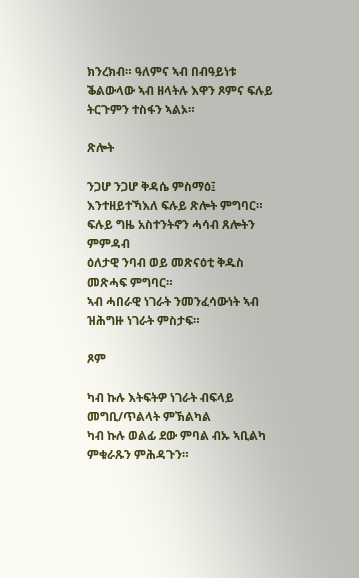ክንረክብ። ዓለምና ኣብ በብዓይነቱ ቕልውላው ኣብ ዘላትሉ እዋን ጾምና ፍሉይ ትርጉምን ተስፋን ኣልኦ።

ጽሎት

ንጋሆ ንጋሆ ቅዳሴ ምስማዕ፤ እንተዘይተኻእለ ፍሉይ ጽሎት ምግባር።
ፍሉይ ግዜ አስተንትኖን ሓሳብ ጸሎትን ምምዳብ
ዕለታዊ ንባብ ወይ መጽናዕቲ ቅዱስ መጽሓፍ ምግባር።
ኣብ ሓበራዊ ነገራት ንመንፈሳውነት ኣብ ዝሕግዙ ነገራት ምስታፍ።

ጾም

ካብ ኩሉ እትፍትዎ ነገራት ብፍላይ መግቢ/ጥልላት ምኽልካል
ካብ ኩሉ ወልፊ ደው ምባል ብኡ ኣቢልካ ምቁራጹን ምሕዳጉን።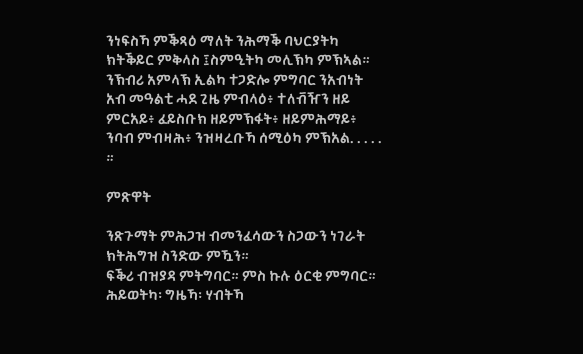ንነፍስኻ ምቕጻዕ ማለት ንሕማቕ ባህርያትካ ክትቕይር ምቅላስ ፤ስምዒትካ መሊኽካ ምኽኣል።
ንኽብሪ አምላኽ ኢልካ ተጋድሎ ምግባር ንአብነት አብ መዓልቲ ሓደ ጊዜ ምብላዕ፥ ተለቭዥን ዘይ ምርአይ፥ ፈይስቡክ ዘይምኽፋት፥ ዘይምሕማይ፥ ንባብ ምብዛሕ፥ ንዝዛረቡኻ ሰሚዕካ ምኽአል. . . . . ።

ምጽዋት

ንጽጉማት ምሕጋዝ ብመንፈሳውን ስጋውን ነገራት ክትሕግዝ ስንድው ምዃን።
ፍቕሪ ብዝያዳ ምትግባር። ምስ ኩሉ ዕርቂ ምግባር።
ሕይወትካ፡ ግዜኻ፡ ሃብትኻ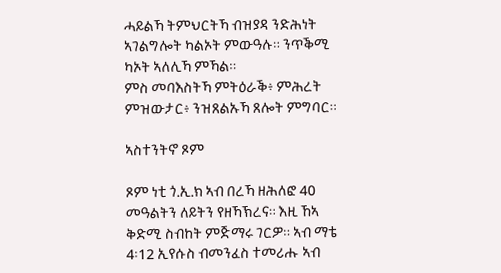ሓይልኻ ትምህርትኻ ብዝያዳ ንድሕነት ኣገልግሎት ካልኦት ምውዓሉ። ንጥቕሚ ካኦት ኣለሊኻ ምኻል።
ምስ መባእስትኻ ምትዕራቕ፥ ምሕረት ምዝውታር፥ ንዝጸልኡኻ ጸሎት ምግባር።

ኣስተንትኖ ጾም

ጾም ነቲ ጎ.ኢ.ክ ኣብ በረኻ ዘሕለፎ 40 መዓልትን ለይትን የዘኻኽረና። እዚ ኸኣ ቅድሚ ስብከት ምጅማሩ ገርዎ። ኣብ ማቴ 4፡12 ኢየሱስ ብመንፈስ ተመሪሑ ኣብ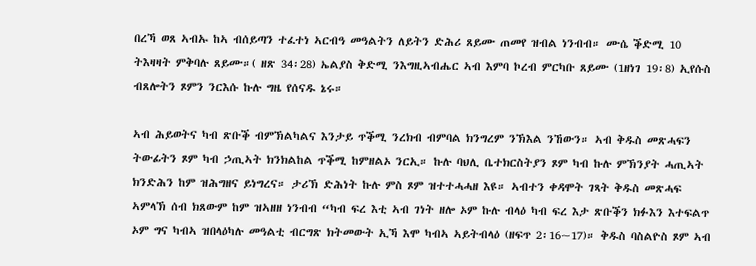በረኻ ወጸ ኣብኡ ከኣ ብሰይጣን ተፈተነ ኣርብዓ መዓልትን ለይትን ድሕሪ ጸይሙ ጠመየ ዝብል ነንብብ። ሙሴ ቕድሚ 10 ትእዛዛት ምቅባሉ ጸይሙ።( ዘጽ 34፡28) ኤልያስ ቅድሚ ንእግዚኣብሔር ኣብ እምባ ኮረብ ምርካቡ ጸይሙ (1ዘነገ 19፡8) ኢየሱስ ብጸሎትን ጾምን ንርእሱ ኩሉ ግዜ የሰናዱ ኔሩ።

ኣብ ሕይወትና ካብ ጽቡቕ ብምኽልካልና እንታይ ጥቕሚ ንረክብ ብምባል ክንግረም ንኽእል ንኸውን። ኣብ ቅዱስ መጽሓፍን ትውፊትን ጾም ካብ ኃጢኣት ክንክልከል ጥቕሚ ከምዘልኦ ንርኢ። ኩሉ ባህሊ ቤተክርስትያን ጾም ካብ ኩሉ ምኽንያት ሓጢኣት ክንድሕን ከም ዝሕግዘና ይነግረና። ታሪኽ ድሕነት ኩሉ ምስ ጾም ዝተተሓሓዘ እዩ። ኣብተን ቀዳሞት ገጻት ቅዱስ መጽሓፍ ኣምላኽ ሰብ ክጸውም ከም ዝኣዘዘ ነንብብ “ካብ ፍረ እቲ ኣብ ገነት ዘሎ ኦም ኩሉ ብላዕ ካብ ፍረ እታ ጽቡቕን ክፉእን እተፍልጥ ኦም ግና ካብኣ ዝበላዕካሉ መዓልቲ ብርግጽ ክትመውት ኢኻ እሞ ካብኣ ኣይትብላዕ (ዘፍጥ 2፡16~17)። ቅዱስ ባስልዮስ ጾም ኣብ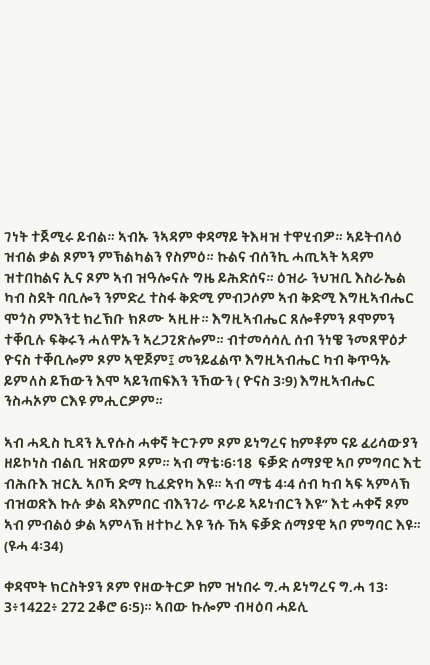ገነት ተጀሚሩ ይብል። ኣብኡ ንኣዳም ቀዳማይ ትእዛዝ ተዋሂብዎ። ኣይትብላዕ ዝብል ቃል ጾምን ምኽልካልን የስምዕ። ኩልና ብሰንኪ ሓጢኣት ኣዳም ዝተበከልና ኢና ጾም ኣብ ዝዓሎናሉ ግዜ ይሕድሰና። ዕዝራ ንህዝቢ እስራኤል ካብ ስደት ባቢሎን ንምድረ ተስፋ ቅድሚ ምብጋሶም ኣብ ቅድሚ እግዚኣብሔር ሞጎስ ምእንቲ ክረኽቡ ክጾሙ ኣዚዙ። እግዚኣብሔር ጸሎቶምን ጾሞምን ተቐቢሉ ፍቅሩን ሓለዋኡን ኣረጋጊጽሎም። ብተመሳሳሊ ሰብ ንነዌ ንመጸዋዕታ ዮናስ ተቐቢሎም ጾም ኣዊጆም፤ መንይፈልጥ እግዚኣብሔር ካብ ቅጥዓኡ ይምለስ ይኸውን እሞ ኣይንጠፍእን ንኸውን ( ዮናስ 3፡9) እግዚኣብሔር ንስሓኦም ርእዩ ምሒርዎም።

ኣብ ሓዲስ ኪዳን ኢየሱስ ሓቀኛ ትርጉም ጾም ይነግረና ከምቶም ናይ ፈሪሳውያን ዘይኮነስ ብልቢ ዝጽወም ጾም። ኣብ ማቴ፡6፡18  ፍቓድ ሰማያዊ ኣቦ ምግባር እቲ ብሕቡእ ዝርኢ ኣቦኻ ድማ ኪፈድየካ እዩ። ኣብ ማቴ 4፡4 ሰብ ካብ ኣፍ ኣምላኽ ብዝወጽእ ኩሉ ቃል ዳእምበር ብእንገራ ጥራይ ኣይነብርን እዩ” እቲ ሓቀኛ ጾም ኣብ ምብልዕ ቃል ኣምላኽ ዘተኮረ እዩ ንሱ ኸኣ ፍቓድ ሰማያዊ ኣቦ ምግባር እዩ። (ዩሓ 4፡34)

ቀዳሞት ክርስትያን ጾም የዘውትርዎ ከም ዝነበሩ ግ.ሓ ይነግረና ግ.ሓ 13፡3፥1422፥ 272 2ቆሮ 6፡5)። ኣበው ኩሎም ብዛዕባ ሓይሊ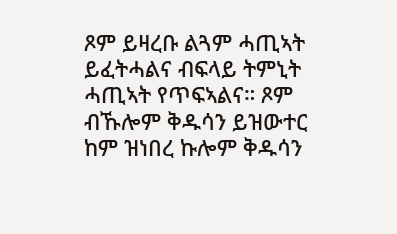ጾም ይዛረቡ ልጓም ሓጢኣት ይፈትሓልና ብፍላይ ትምኒት ሓጢኣት የጥፍኣልና። ጾም ብኹሎም ቅዱሳን ይዝውተር ከም ዝነበረ ኩሎም ቅዱሳን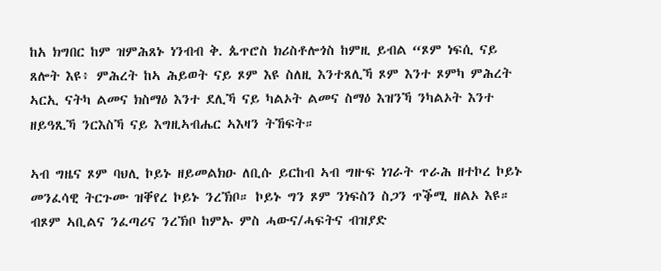ከአ ክግበር ከም ዝምሕጸኑ ነንብብ ቅ. ጴጥሮስ ክሪስቶሎጎስ ከምዚ ይብል “ጾም ነፍሲ ናይ ጸሎት እዩ፥ ምሕረት ከኣ ሕይወት ናይ ጾም እዩ ስለዚ እንተጸሊኻ ጾም እንተ ጾምካ ምሕረት ኣርኢ ናትካ ልመና ክስማዕ እንተ ደሊኻ ናይ ካልኦት ልመና ስማዕ እዝንኻ ንካልኦት እንተ ዘይዓጺኻ ንርእስኻ ናይ እግዚኣብሔር ኣእዛን ትኸፍት።

ኣብ ግዜና ጾም ባህሊ ኮይኑ ዘይመልክዑ ለቢሱ ይርከብ ኣብ ግዙፍ ነገራት ጥራሕ ዘተኮረ ኮይኑ መንፈሳዊ ትርጉሙ ዝቐየረ ኮይኑ ንረኽቦ። ኮይኑ ግን ጾም ንነፍስን ስጋን ጥቕሚ ዘልኦ እዩ። ብጾም ኣቢልና ንፈጣሪና ንረኽቦ ከምኡ ምስ ሓውና/ሓፍትና ብዝያድ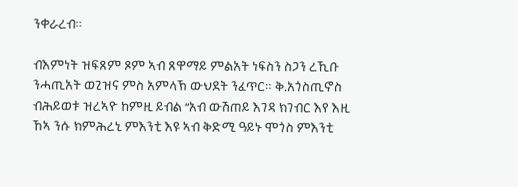ንቀራረብ።

ብእምነት ዝፍጸም ጾም ኣብ ጸዋማይ ምልአት ነፍስን ስጋን ረኺቡ ንሓጢአት ወጊዝና ምስ አምላኽ ውህደት ንፈጥር። ቅ.አጎስጢኖስ ብሕይወቱ ዝረኣዮ ከምዚ ይብል “አብ ውሽጠይ እገዳ ክገብር እየ እዚ ኸኣ ንሱ ክምሕረኒ ምእንቲ እዩ ኣብ ቅድሚ ዓይኑ ሞጎስ ምእንቲ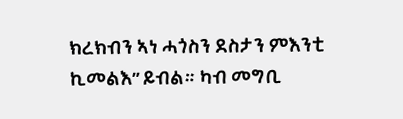ክረክብን ኣነ ሓጎስን ደስታን ምእንቲ ኪመልእ” ይብል። ካብ መግቢ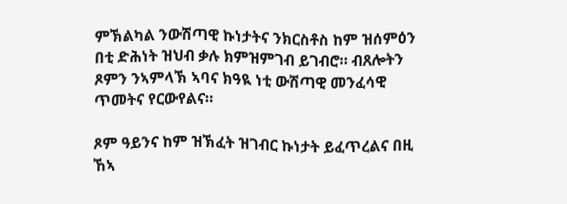ምኽልካል ንውሽጣዊ ኩነታትና ንክርስቶስ ከም ዝሰምዕን በቲ ድሕነት ዝህብ ቃሉ ክምዝምገብ ይገብሮ። ብጸሎትን ጾምን ንኣምላኽ ኣባና ክዓዪ ነቲ ውሽጣዊ መንፈሳዊ ጥመትና የርውየልና።

ጾም ዓይንና ከም ዝኽፈት ዝገብር ኩነታት ይፈጥረልና በዚ ኸኣ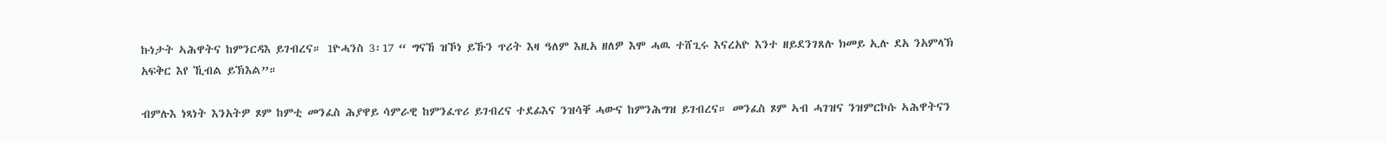ኩነታት ኣሕዋትና ከምንርዳእ ይገብረና። 1ዮሓንስ 3፡17 “ ግናኸ ዝኾነ ይኹን ጥሪት እዛ ዓለም እዚአ ዘለዎ እሞ ሓዉ ተሸጊሩ እናረአዮ እንተ ዘይደንገጸሉ ክመይ ኢሉ ደአ ንአምላኽ አፍቅር እየ ኺብል ይኽእል”።

ብምሉእ ነጻነት እንአትዎ ጾም ከምቲ መንፈስ ሕያዋይ ሳምራዊ ከምንፈጥሪ ይገብረና ተደፊእና ንዝሳቐ ሓውና ከምንሕግዝ ይገብረና። መንፈስ ጾም ኣብ ሓገዝና ንዝምርኮሱ ኣሕዋትናን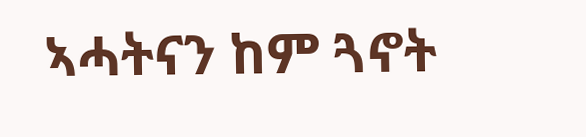ኣሓትናን ከም ጓኖት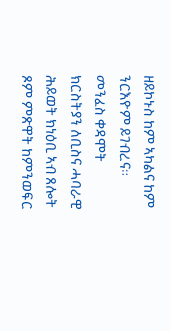ዘይኮኑስ ከም ኣካልና ከም ንርእዮም ይገብረና። መንፈስ ቀዳሞት ክርስትያን ለቢስና ሓባራዊ ሕይወት ክነዕቢ ኣብ ጸሎት ጾም ምጽዋት ከምንወፍር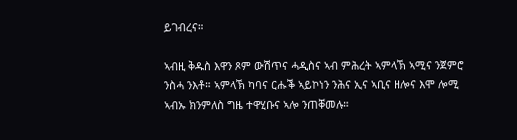ይገብረና።

ኣብዚ ቅዱስ እዋን ጾም ውሽጥና ሓዲስና ኣብ ምሕረት ኣምላኽ ኣሚና ንጀምሮ ንስሓ ንእቶ። ኣምላኽ ካባና ርሑቕ ኣይኮነን ንሕና ኢና ኣቢና ዘሎና እሞ ሎሚ ኣብኡ ክንምለስ ግዜ ተዋሂቡና ኣሎ ንጠቐመሉ።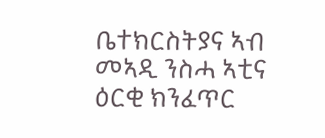ቤተክርስትያና ኣብ መኣዲ ንስሓ ኣቲና ዕርቂ ክንፈጥር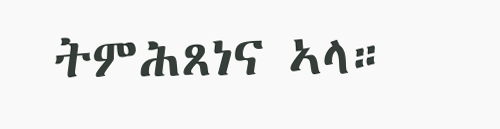ትምሕጸነና ኣላ።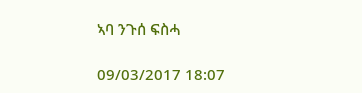ኣባ ንጉሰ ፍስሓ

09/03/2017 18:07